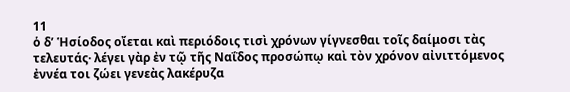11
ὁ δʼ Ἡσίοδος οἴεται καὶ περιόδοις τισὶ χρόνων γίγνεσθαι τοῖς δαίμοσι τὰς τελευτάς· λέγει γὰρ ἐν τῷ τῆς Ναΐδος προσώπῳ καὶ τὸν χρόνον αἰνιττόμενος ἐννέα τοι ζώει γενεὰς λακέρυζα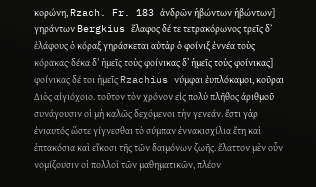κορώνη, Rzach. Fr. 183 ἀνδρῶν ἡβώντων ἡβώντων] γηράντων Bergkius ἔλαφος δέ τε τετρακόρωνος τρεῖς δʼ ἐλάφους ὁ κόραξ γηράσκεται αὐτὰρ ὁ φοίνιξ ἐννέα τοὺς κόρακας· δέκα δʼ ἡμεῖς τοὺς φοίνικας δ’ ἡμεῖς τοὺς φοίνικας] φοίνικας δέ τοι ἡμεῖς Rzachius νύμφαι ἐυπλόκαμοι, κοῦραι Διὸς αἰγιόχοιο. τοῦτον τὸν χρόνον εἰς πολὺ πλῆθος ἀριθμοῦ συνάγουσιν οἱ μὴ καλῶς δεχόμενοι τὴν γενεάν. ἔστι γὰρ ἐνιαυτός ὥστε γίγνεσθαι τὸ σύμπαν ἐννακισχίλια ἔτη καὶ ἑπτακόσια καὶ εἴκοσι τῆς τῶν δαιμόνων ζωῆς. ἔλαττον μὲν οὖν νομίζουσιν οἱ πολλοὶ τῶν μαθηματικῶν, πλέον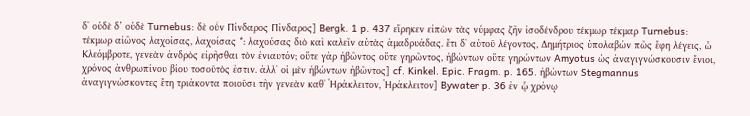δʼ οὐδὲ δ’ οὐδὲ Turnebus: δὲ οὖν Πίνδαρος Πίνδαρος] Bergk. 1 p. 437 εἴρηκεν εἰπὼν τὰς νύμφας ζῆν ἰσοδένδρου τέκμωρ τέκμαρ Turnebus: τέκμωρ αἰῶνος λαχοίσας, λαχοίσας *: λαχούσας διὸ καὶ καλεῖν αὑτὰς ἁμαδρυάδας. ἔτι δʼ αὐτοῦ λέγοντος, Δημήτριος ὑπολαβών πῶς ἔφη λέγεις, ὦ Κλεόμβροτε, γενεὰν ἀνδρὸς εἰρῆσθαι τὸν ἐνιαυτόν; οὔτε γάρ ἡβῶντος οὔτε γηρῶντος, ἡβώντων οὔτε γηρώντων Amyotus ὡς ἀναγιγνώσκουσιν ἔνιοι, χρόνος ἀνθρωπίνου βίου τοσοῦτὸς ἐστιν. ἀλλʼ οἱ μὲν ἡβώντων ἡβῶντος] cf. Kinkel. Epic. Fragm. p. 165. ἡβώντων Stegmannus ἀναγιγνώσκοντες ἔτη τριάκοντα ποιοῦσι τὴν γενεὰν καθʼ Ἡράκλειτον, Ἡράκλειτον] Bywater p. 36 ἐν ᾧ χρόνῳ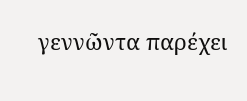γεννῶντα παρέχει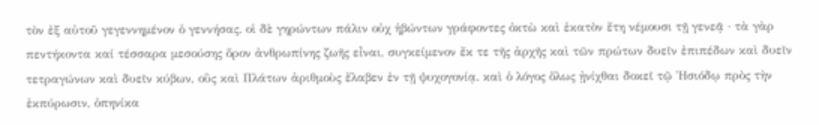τὸν ἐξ αὑτοῦ γεγεννημένον ὁ γεννήσας. οἱ δὲ γηρώντων πάλιν οὐχ ἡβώντων γράφοντες ὀκτὼ καὶ ἑκατὸν ἔτη νέμουσι τῇ γενεᾷ · τὰ γὰρ πεντήκοντα καί τέσσαρα μεσούσης ὅρον ἀνθρωπίνης ζωῆς εἶναι, συγκείμενον ἔκ τε τῆς ἀρχῆς καὶ τῶν πρώτων δυεῖν ἐπιπέδων καὶ δυεῖν τετραγώνων καὶ δυεῖν κύβων, οὓς καὶ Πλάτων ἀριθμοὺς ἔλαβεν ἐν τῇ ψυχογονίᾳ. καὶ ὁ λόγος ὅλως ᾐνίχθαι δοκεῖ τῷ Ἡσιόδῳ πρὸς τὴν ἐκπύρωσιν, ὁπηνίκα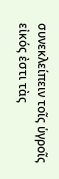συνεκλείπειν τοῖς ὑγροῖς εἰκός ἐστι τὰς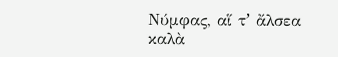Νύμφας, αἵ τʼ ἄλσεα καλὰ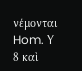νέμονται Hom. Υ 8 καὶ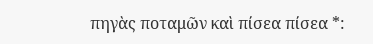πηγὰς ποταμῶν καὶ πίσεα πίσεα *: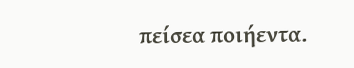πείσεα ποιήεντα.